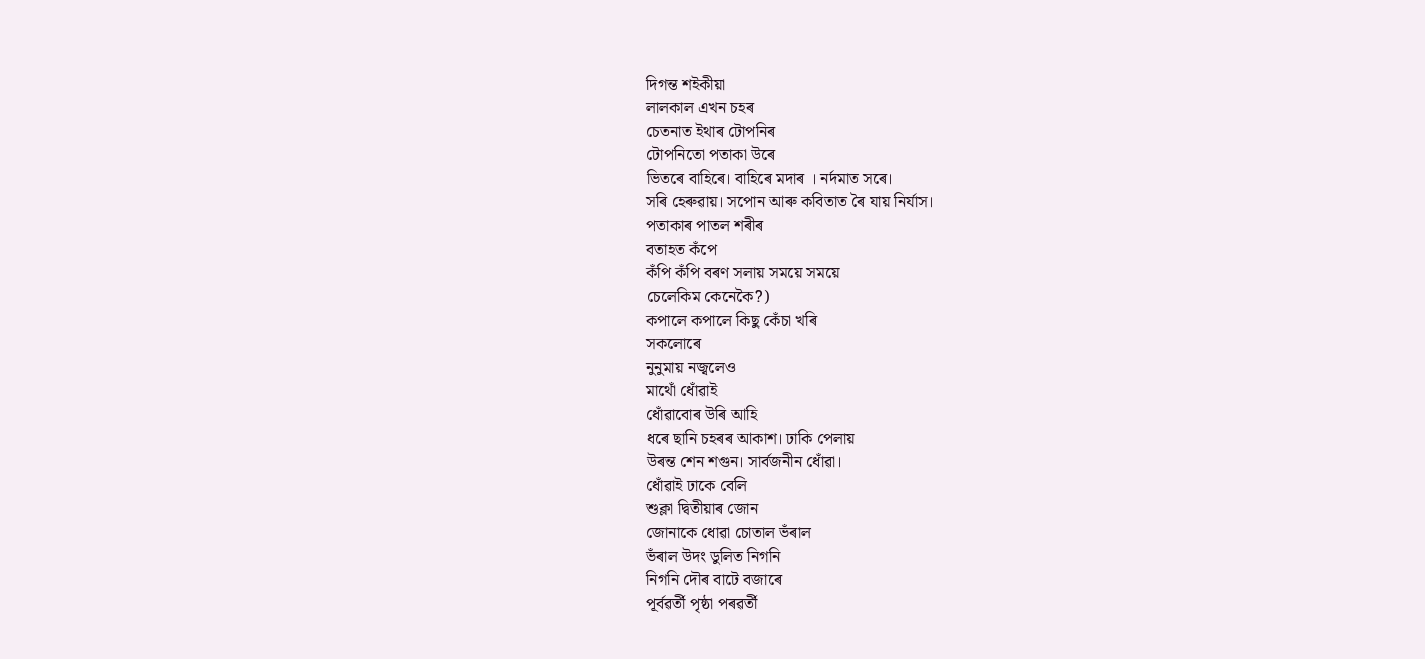দিগন্ত শইকীয়া
লালকাল এখন চহৰ
চেতনাত ইথাৰ টোপনিৰ
টোপনিতো পতাকা উৰে
ভিতৰে বাহিৰে। বাহিৰে মদাৰ । নৰ্দমাত সৰে।
সৰি হেৰুৱায়। সপোন আৰু কবিতাত ৰৈ যায় নিৰ্যাস।
পতাকাৰ পাতল শৰীৰ
বতাহত কঁপে
কঁপি কঁপি বৰণ সলায় সময়ে সময়ে
চেলেকিম কেনেকৈ?)
কপালে কপালে কিছু কেঁচা খৰি
সকলোৰে
নুনুমায় নজ্বলেও
মাথোঁ ধোঁৱাই
ধোঁৱাবোৰ উৰি আহি
ধৰে ছানি চহৰৰ আকাশ। ঢাকি পেলায়
উৰন্ত শেন শগুন। সাৰ্বজনীন ধোঁৱা।
ধোঁৱাই ঢাকে বেলি
শুক্লা দ্বিতীয়াৰ জোন
জোনাকে ধোৱা চোতাল ভঁৰাল
ভঁৰাল উদং ডুলিত নিগনি
নিগনি দৌৰ বাটে বজাৰে
পূৰ্বৱৰ্তী পৃষ্ঠা পৰৱৰ্তী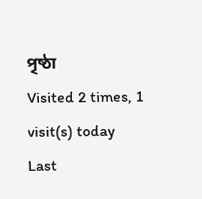পৃষ্ঠা
Visited 2 times, 1 visit(s) today
Last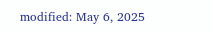modified: May 6, 2025